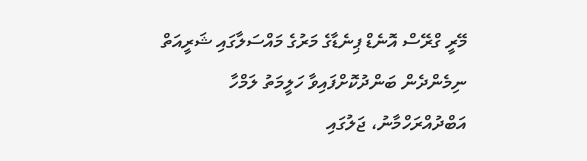މޭރީ ގްރޭސް އޮނެޑް ޕިނެޑާގެ މަރުގެ މައްސަލާގައި ޝަރީއަތް ނިމެންދެން ބަންދުކޮށްފައިވާ ހަލީމަތު ލަމްހާ އަބްދުއްރަހްމާނު، ޖަލުގައި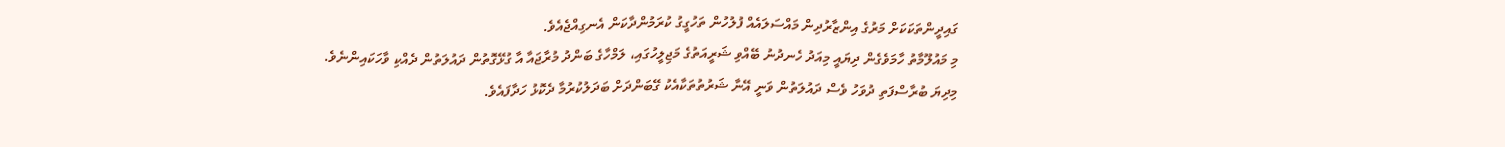ގައިދީންތަކަކަށް މަރުގެ އިންޒާރުދިން މައްސަލައެއް ފުލުހުން ތަހުގީގު ކުރަމުންދާކަން އެނގިއްޖެއެވެ.
މި މައުލޫމާތު ހާމަވެގެން ދިޔައީ މިއަދު ހެނދުނު ބޭއްވި ޝަރީއަތުގެ މަޖިލީހުގައި، ލަމްހާގެ ބަންދު މުރާޖައާ އާ ގުޅޭގޮތުން ދައުލަތުން ދެއްކި ވާހަކައިންނެވެ.
މިދިޔަ ބުރާސްފަތި ދުވަހު ވެސް ދައުލަތުން ވަނީ އޭނާ ޝަރުތުތަކާއެކު ގޭބަންދަށް ބަދަލުކުރުމާ ދެކޮޅު ހަދާފައެވެ.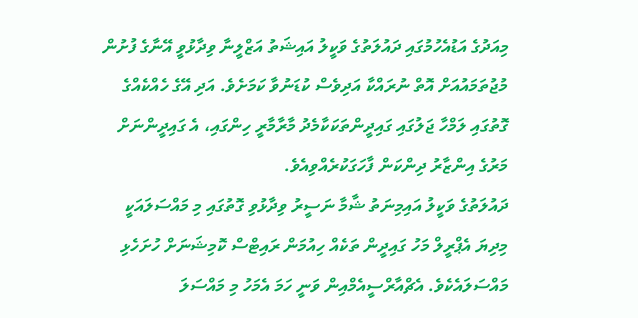މިއަދުގެ އަޑުއެހުމުގައި ދައުލަތުގެ ވަކީލު އައިޝަތު އަޒްލީނާ ވިދާޅުވީ އޭނާގެ ފުށުން މުޖުތަމައުއަށް އޮތް ނުރައްކާ އަދިވެސް ކުޑަނުވާ ކަމަށެވެ. އަދި އޭގެ ހެއްކެއްގެ ގޮތުގައި ލަމްހާ ޖަލުގައި ގައިދީންތަކަކާމެދު މާރާމާރީ ހިންގައި، އެ ގައިދީންނަށް މަރުގެ އިންޒާރު ދިންކަން ފާހަގަކުރެއްވިއެވެ.
ދައުލަތުގެ ވަކީލު އައިމިނަތު ޝާމާ ނަސީރު ވިދާޅުވި ގޮތުގައި މި މައްސަލައަކީ މިދިޔަ އެޕްރީލް މަހު ގައިދީން ތަކެއް ހިއުމަން ރައިޓްސް ކޮމިޝަނަށް ހުށަހެޅި މައްސަލައެކެވެ. އެޗްއާރްސީއެމްއިން ވަނީ ހަމަ އެމަހު މި މައްސަލަ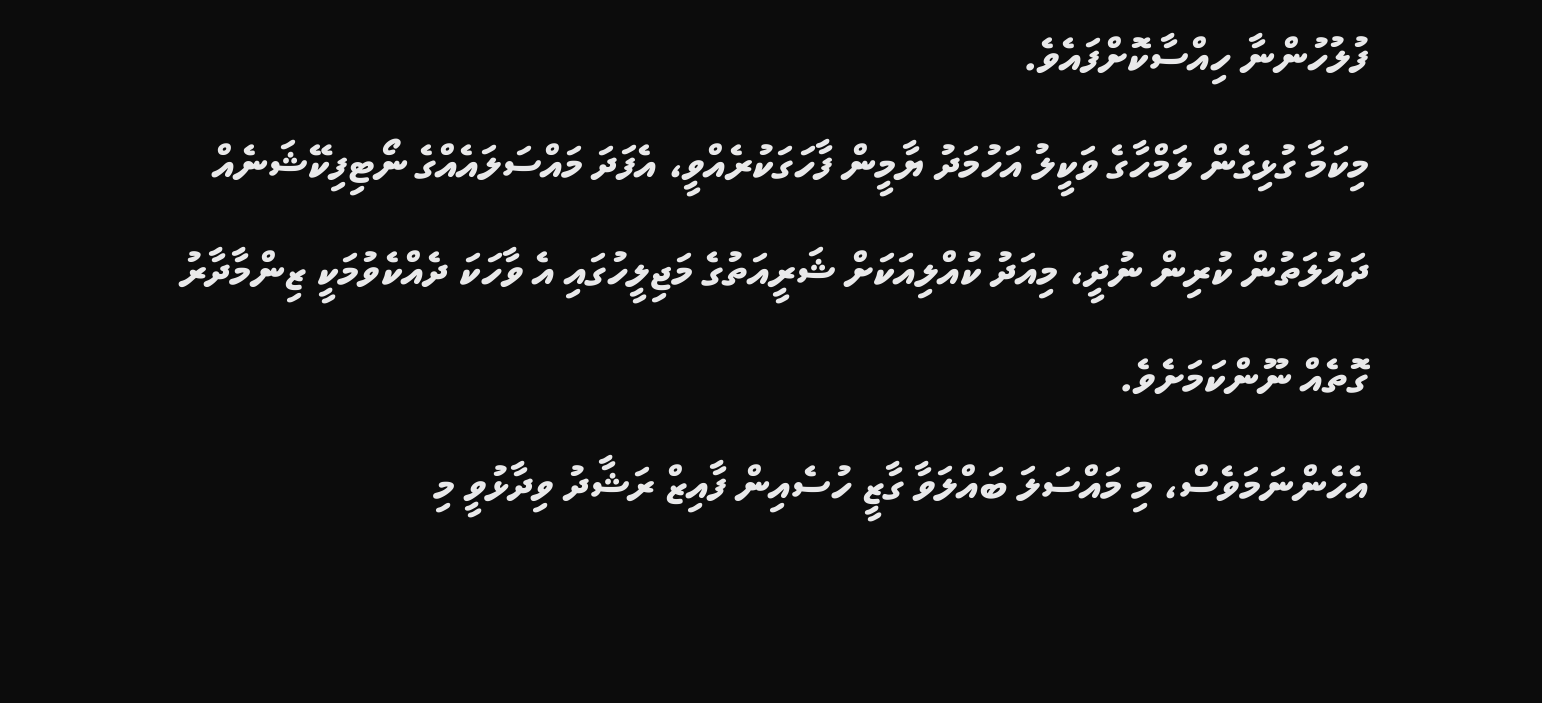ފުލުހުންނާ ހިއްސާކޮށްފައެވެ.
މިކަމާ ގުޅިގެން ލަމްހާގެ ވަކީލު އަހުމަދު ޔާމީން ފާހަގަކުރެއްވީ، އެފަދަ މައްސަލައެއްގެ ނޯޓިފިކޭޝަނެއް ދައުލަތުން ކުރިން ނުދީ، މިއަދު ކުއްލިއަކަށް ޝަރީއަތުގެ މަޖިލީހުގައި އެ ވާހަކަ ދެއްކެވުމަކީ ޒިންމާދާރު ގޮތެއް ނޫންކަމަށެވެ.
އެހެންނަމަވެސް، މި މައްސަލަ ބައްލަވާ ގާޒީ ހުސެއިން ފާއިޒް ރަޝާދު ވިދާޅުވީ މި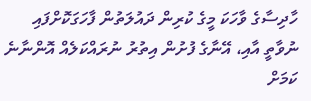ހާދިސާގެ ވާހަކަ މީގެ ކުރިން ދައުލަތުން ފާހަގަކޮށްފައި ނުވާތީ އާއި، އޭނާގެ ފުށުން އިތުރު ނުރައްކަލެއް އޮންނާނެ ކަމަށް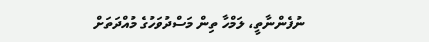ނުފެންނާތީ، ލަމްހާ ތިން މަސްދުވަހުގެ މުއްދަތަށް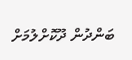ބަންދުން ދޫކޮށްލުމަށް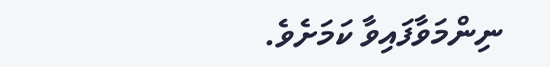ނިންމަވާފައިވާ ކަމަށެވެ.